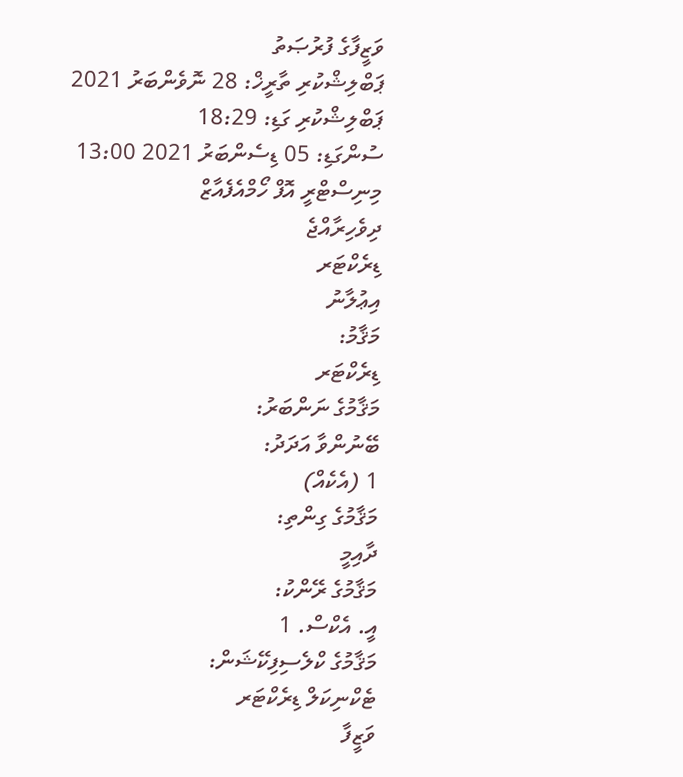ވަޒީފާގެ ފުރުޞަތު
ޕަބްލިޝްކުރި ތާރީޚް: 28 ނޮވެންބަރު 2021
ޕަބްލިޝްކުރި ގަޑި: 18:29
ސުންގަޑި: 05 ޑިސެންބަރު 2021 13:00
މިނިސްޓްރީ އޮފް ހޯމްއެފެއާޒް
ދިވެހިރާއްޖެ
ޑިރެކްޓަރ
އިޢުލާނު
މަޤާމު:
ޑިރެކްޓަރ
މަޤާމުގެ ނަންބަރު:
ބޭނުންވާ އަދަދު:
1 (އެކެއް)
މަޤާމުގެ ގިންތި:
ދާއިމީ
މަޤާމުގެ ރޭންކު:
އީ. އެކްސް. 1
މަޤާމުގެ ކްލެސިފިކޭޝަން:
ޓެކްނިކަލް ޑިރެކްޓަރ
ވަޒީފާ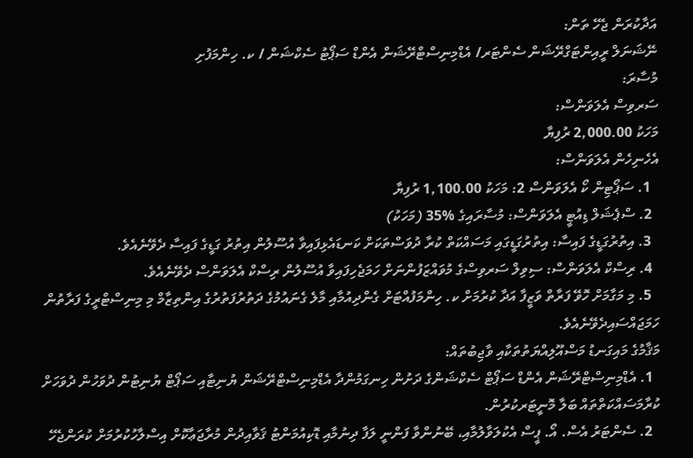އަދާކުރަން ޖެހޭ ތަން:
ނޭޝަނަލް ރީއިންޓަގްރޭޝަން ސެންޓަރ/ އެޑްމިނިސްޓްރޭޝަން އެންޑް ސަޕޯޓު ސެކްޝަން / ކ. ހިންމަފުށި
މުސާރަ:
ސަރވިސް އެލަވަންސް:
މަހަކު 2,000.00 ރުފިޔާ
އެހެނިހެން އެލަވަންސް:
  1. ސަޕޯޓިން ކޯ އެލަވަންސް 2: މަހަކު 1,100.00 ރުފިޔާ
  2. ސްޕެޝަލް ޑިއުޓީ އެލަވަންސް: މުސާރައިގެ %35 (މަހަކު)
  3. އިތުރުގަޑީގެ ފައިސާ: އިތުރުގަޑީގައި މަސައްކަތް ކުރާ ދުވަސްތަކަށް ކަނޑައެޅިފައިވާ އުސޫލުން އިތުރު ގަޑީގެ ފައިސާ ދެވޭނެއެވެ.
  4. ރިސްކް އެލަވަންސް: ސިވިލް ސަރވިސްގެ މުވައްޒަފުންނަށް ހަމަޖެހިފައިވާ އުސޫލުން ރިސްކް އެލަވަންސް ދެވޭނެއެވެ.
  5. މި މަގާމަށް ހޮވޭ ފަރާތް ވަޒީފާ އަދާ ކުރުމަށް ކ. ހިންމަފުއްޓަށް ގެންދިއުމާއި މާލެ ގެނައުމުގެ ދަތުރުފަތުރުގެ އިންތިޒާމް މި މިނިސްޓްރީގެ ފަރާތުން ހަމަޖައްސައިދެވޭނެއެވެ.
މަޤާމުގެ މައިގަނޑު މަސްއޫލިއްޔަތުތަކާއި ވާޖިބުތައް:
  1. އެޑްމިނިސްޓްރޭޝަން އެންޑް ސަޕޯޓް ސެކްޝަންގެ ދަށުން ހިނގަމުންދާ އެޑްމިނިސްޓްރޭޝަން ޔުނިޓާއި ސަޕޯޓް ޔުނިޓުން ދުވަހުން ދުވަހަށް ކުރާމަސައްކަތްތައް ބަލާ މޮނީޓަރކުރުން.
  2. ސެންޓަރު އެސް. އޯ. ޕީސް އެކުލަވާލުމާއި، ބޭނުންވާ ފަންނީ ލަފާ ދިނުމާއި ޑޮކިއުމަންޓު ޤަވާއިދުން މުރާޖަޢާކޮށް އިސްލާހުކުރުމަށް ކުރަންޖެހޭ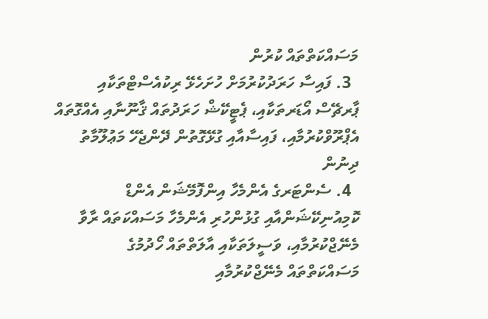މަސައްކަތްތައް ކުރުން
  3. ފައިސާ ހަރަދުކުރުމަށް ހުށަހެޅޭ ރިކުއެސްޓްތަކާއި ޕާރޗޭސް އޯޑަރތަކާއި، ޕެޓީކޭޝް ހަރަދުތައް ޤާނޫނާއި އެއްގޮތައް އެޕްރޫވްކުރުމާއި، ފައިސާއާއި ގުޅޭގޮތުން ދޭންޖެހޭ މަޢުލޫމާތު ދިނުން
  4. ސެންޓަރގެ އެންމެހާ އިންފޮމޭޝަން އެންޑް ކޮމިއުނިކޭޝަންއާއި ގުޅުންހުރި އެންމެހާ މަސައްކަތައް ރާވާ މެނޭޖްކުރުމާއި، ވަސީލަތަކާއި އާލަތްތައް ހޯދުމުގެ މަސައްކަތްތައް މެނޭޖްކުރުމާއި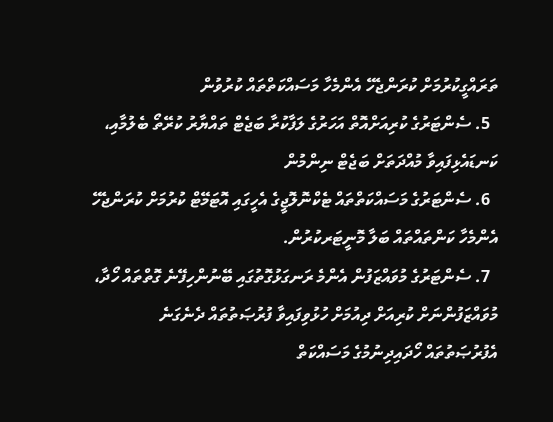ތަރައްގީކުރުމަށް ކުރަންޖެހޭ އެންމެހާ މަސައްކަތްތައް ކުރުވުން
  5. ސެންޓަރުގެ ކުރިއަށްއޮތް އަހަރުގެ ލަފާކުރާ ބަޖެޓް ތައްޔާރު ކުރޭތޯ ބެލުމާއި، ކަނޑައެޅިފައިވާ މުއްދަތަށް ބަޖެޓް ނިންމުން
  6. ސެންޓަރުގެ މަސައްކަތްތައް ޓެކްނޮލޮޖީގެ އެހީގައި އޮޓަމޭޓް ކުރުމަށް ކުރަންޖެހޭ އެންމެހާ ކަންތައްތައް ބަލާ މޮނީޓަރކުރުން.
  7. ސެންޓަރުގެ މުވައްޒަފުން އެންމެ ރަނގަޅުގޮތުގައި ބޭނުންހިފޭނެ ގޮތްތައް ހޯދާ، މުވައްޒަފުންނަށް ކުރިއަށް ދިއުމަށް ހުޅުވިފައިވާ ފުރުޞަތުތައް ދެނެގަނެ އެފުރުޞަތުތައް ހޯދައިދިނުމުގެ މަސައްކަތް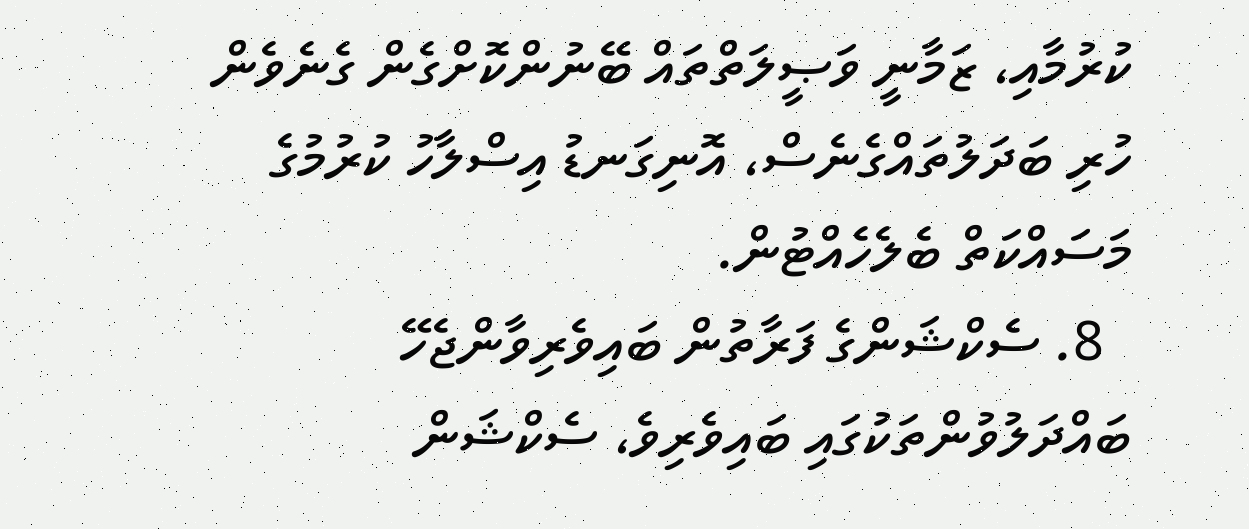ކުރުމާއި، ޒަމާނީ ވަޞީލަތްތައް ބޭނުންކޮށްގެން ގެނެވެން ހުރި ބަދަލުތައްގެނެސް، އޮނިގަނޑު އިސްލާހު ކުރުމުގެ މަސައްކަތް ބެލެހެއްޓުން.
  8. ސެކްޝަންގެ ފަރާތުން ބައިވެރިވާންޖެހޭ ބައްދަލުވުންތަކުގައި ބައިވެރިވެ، ސެކްޝަން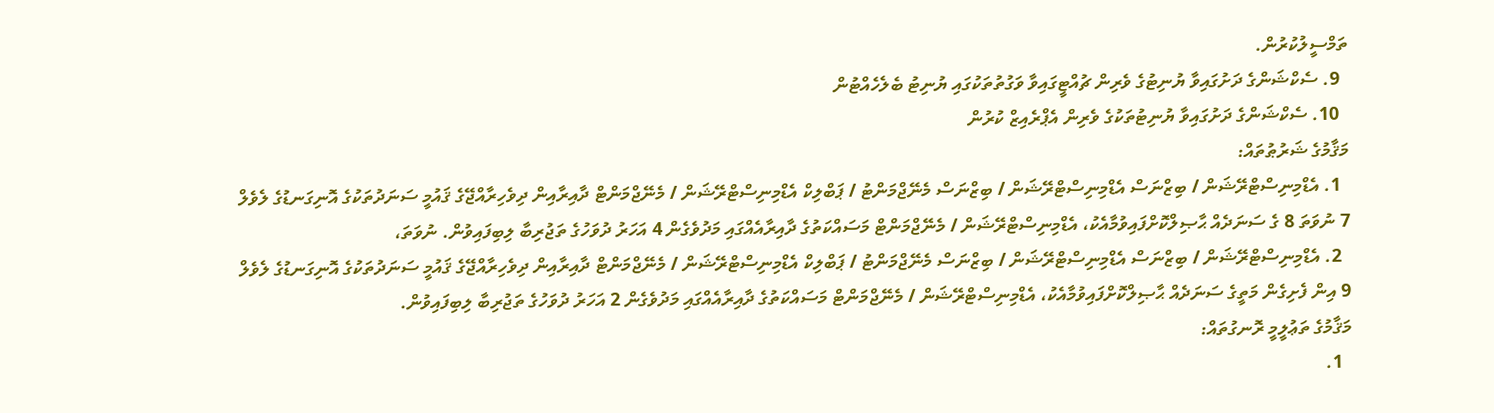ތަމްސީލުކުރުން.
  9. ސެކްޝަންގެ ދަށުގައިވާ ޔުނިޓުގެ ވެރިން ޗުއްޓީގައިވާ ވަގުތުތަކުގައި ޔުނިޓު ބެލެހެއްޓުން
  10. ސެކްޝަންގެ ދަށުގައިވާ ޔުނިޓުތަކުގެ ވެރިން އެޕްރެއިޒް ކުރުން
މަޤާމުގެ ޝަރުޠުތައް:
  1. އެޑްމިނިސްޓްރޭޝަން / ބިޒްނަސް އެޑްމިނިސްޓްރޭޝަން / ބިޒްނަސް މެނޭޖްމަންޓު / ޕަބްލިކް އެޑްމިނިސްޓްރޭޝަން / މެނޭޖްމަންޓް ދާއިރާއިން ދިވެހިރާއްޖޭގެ ޤައުމީ ސަނަދުތަކުގެ އޮނިގަނޑުގެ ލެވެލް 7 ނުވަތަ 8 ގެ ސަނަދެއް ޙާޞިލްކޮށްފައިވުމާއެކު، އެޑްމިނިސްޓްރޭޝަން / މެނޭޖްމަންޓް މަސައްކަތުގެ ދާއިރާއެއްގައި މަދުވެގެން 4 އަހަރު ދުވަހުގެ ތަޖުރިބާ ލިބިފައިވުން. ނުވަތަ،
  2. އެޑްމިނިސްޓްރޭޝަން / ބިޒްނަސް އެޑްމިނިސްޓްރޭޝަން / ބިޒްނަސް މެނޭޖްމަންޓު / ޕަބްލިކް އެޑްމިނިސްޓްރޭޝަން / މެނޭޖްމަންޓް ދާއިރާއިން ދިވެހިރާއްޖޭގެ ޤައުމީ ސަނަދުތަކުގެ އޮނިގަނޑުގެ ލެވެލް 9 އިން ފެށިގެން މަތީގެ ސަނަދެއް ޙާޞިލްކޮށްފައިވުމާއެކު، އެޑްމިނިސްޓްރޭޝަން / މެނޭޖްމަންޓް މަސައްކަތުގެ ދާއިރާއެއްގައި މަދުވެގެން 2 އަހަރު ދުވަހުގެ ތަޖުރިބާ ލިބިފައިވުން.
މަޤާމުގެ ތަޢުލީމީ ރޮނގުތައް:
  1.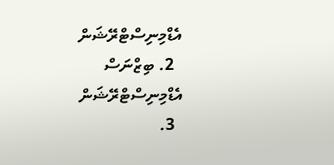އެޑްމިނިސްޓްރޭޝަން
  2. ބިޒްނަސް އެޑްމިނިސްޓްރޭޝަން
  3.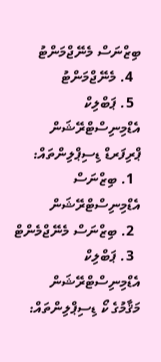ބިޒްނަސް މެނޭޖްމަންޓު
  4. މެނޭޖްމަންޓު
  5. ޕަބްލިކް އެޑްމިނިސްޓްރޭޝަން
ޕްރިފަރޑް ޑިސިޕްލިންތައް:
  1. ބިޒްނަސް އެޑްމިނިސްޓްރޭޝަން
  2. ބިޒްނަސް މެނޭޖްމެންޓް
  3. ޕަބްލިކް އެޑްމިނިސްޓްރޭޝަން
މަޤާމުގެ ކޯ ޑިސިޕްލިންތައް: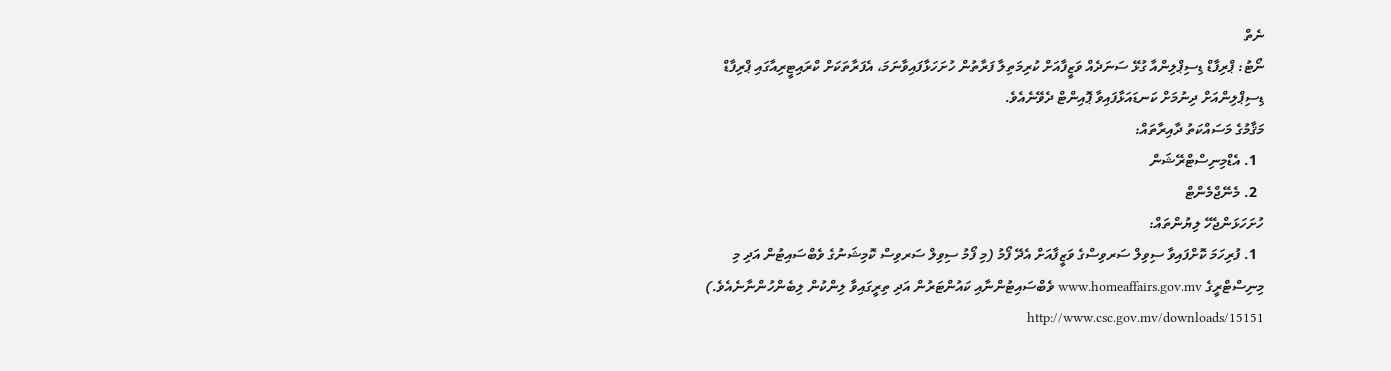ނެތް
ނޯޓު: ޕްރިފާޑް ޑިސިޕްލިންއާ ގުޅޭ ސަނަދެއް ވަޒީފާއަށް ކުރިމަތިލާ ފަރާތުން ހުށަހަޅާފައިވާނަމަ، އެފަރާތަކަށް ކްރައިޓީރިއާގައި ޕްރިފާޑް ޑިސިޕްލިންއަށް ދިނުމަށް ކަނޑައަޅާފައިވާ ޕޮއިންޓް ދެވޭނެއެވެ.
މަޤާމުގެ މަސައްކަތު ދާއިރާތައް:
  1. އެޑްމިނިސްޓްރޭޝަން
  2. މެނޭޖްމެންޓް
ހުށަހަޅަންޖެހޭ ލިޔުންތައް:
  1. ފުރިހަމަ ކޮށްފައިވާ ސިވިލް ސަރވިސްގެ ވަޒީފާއަށް އެދޭ ފޯމު (މި ފޯމު ސިވިލް ސަރވިސް ކޮމިޝަނުގެ ވެބްސައިޓުން އަދި މި މިނިސްޓްރީގެ www.homeaffairs.gov.mv ވެބްސައިޓުންނާއި ކައުންޓަރުން އަދި ތިރީގައިވާ ލިންކުން ލިބެންހުންނާނެއެވެ.) http://www.csc.gov.mv/downloads/15151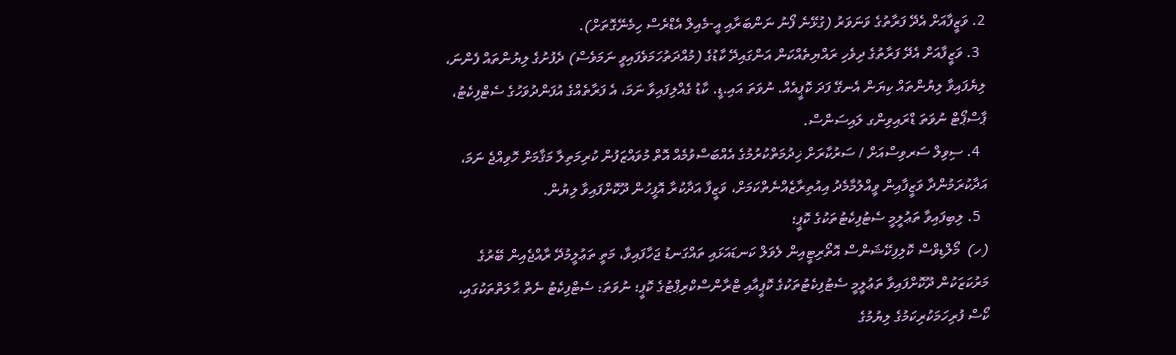2. ވަޒީފާއަށް އެދޭ ފަރާތުގެ ވަނަވަރު (ގުޅޭނެ ފޯނު ނަންބަރާއި އީ-މެއިލް އެޑްރެސް ހިމެނޭގޮތަށް).
  3. ވަޒީފާއަށް އެދޭ ފަރާތުގެ ދިވެހި ރައްޔިތެއްކަން އަންގައިދޭ ކާޑުގެ (މުއްދަތުހަމަވެފައިވީ ނަމަވެސް) ދެފުށުގެ ލިޔުންތައް ފެންނަ، ލިޔެފައިވާ ލިޔުންތައް ކިޔަން އެނގޭ ފަދަ ކޮޕީއެއް. ނުވަތަ އައި.ޑީ. ކާޑު ގެއްލިފައިވާ ނަމަ، އެ ފަރާތެއްގެ އުފަންދުވަހުގެ ސެޓްފިކެޓު، ޕާސްޕޯޓް ނުވަތަ ޑްރައިވިންގ ލައިސަންސް.
  4. ސިވިލް ސަރވިސްއަށް / ސަރުކާރަށް ޚިދުމަތްކުރުމުގެ އެއްބަސްވުމެއް އޮތް މުވައްޒަފުން ކުރިމަތިލާ މަޤާމަށް ހޮވިއްޖެ ނަމަ، އަދާކުރަމުންދާ ވަޒީފާއިން ވީއްލުމާމެދު އިއުތިރާޒެއްނެތްކަމަށް، ވަޒީފާ އަދާކުރާ އޮފީހުން ދޫކޮށްފައިވާ ލިޔުން.
  5. ލިބިފައިވާ ތަޢުލީމީ ސެޓުފިކެޓުތަކުގެ ކޮޕީ؛
(ހ)  މޯލްޑިވްސް ކޮލިފިކޭޝަންސް އޮތޯރިޓީއިން ލެވަލް ކަނޑައަޅައި ތައްގަނޑު ޖަހާފައިވާ، މަތީ ތަޢުލީމުދޭ ރާއްޖެއިން ބޭރުގެ މަރުކަޒަކުން ދޫކޮށްފައިވާ ތަޢުލީމީ ސެޓުފިކެޓުތަކުގެ ކޮޕީއާއި ޓްރާންސްކްރިޕްޓުގެ ކޮޕީ؛ ނުވަތަ: ސެޓްފިކެޓު ނެތް ޙާލަތްތަކުގައި، ކޯސް ފުރިހަމަކުރިކަމުގެ ލިޔުމުގެ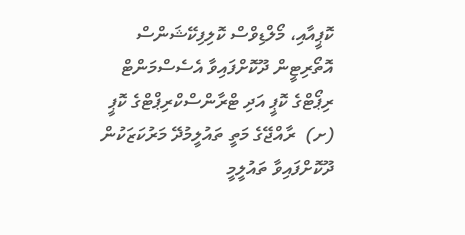ކޮޕީއާއި، މޯލްޑިވްސް ކޮލިފިކޭޝަންސް އޮތޯރިޓީން ދޫކޮށްފައިވާ އެސެސްމަންޓް ރިޕޯޓްގެ ކޮޕީ އަދި ޓްރާންސްކްރިޕްޓްގެ ކޮޕީ
(ށ)  ރާއްޖޭގެ މަތީ ތައުލީމުދޭ މަރުކަޒަކުން ދޫކޮށްފައިވާ ތައުލީމީ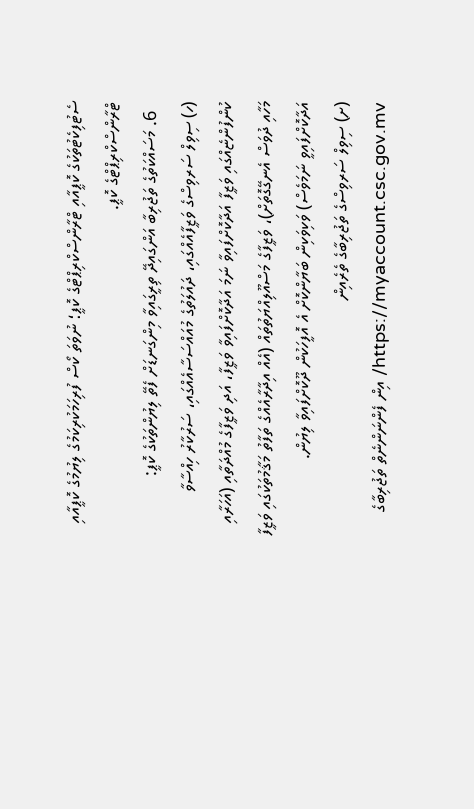ސެޓުފިކެޓުތަކުގެ ކޮޕީއާއި ޓްރާންސްކްރިޕްޓްގެ ކޮޕީ؛ ނުވަތަ ކޯސް ފުރިހަމަކުރިކަމުގެ ލިޔުމުގެ ކޮޕީއާއި ޓްރާންސްކްރިޕްޓްގެ ކޮޕީ.
  6. މަސައްކަތުގެ ތަޖުރިބާ އަންގައިދޭ ތިރީގައިވާ މިންގަނޑަށް ފެތޭ ލިޔުންތަކުގެ ކޮޕީ:
(ހ) ސިވިލް ސަރވިސްގެ ވަޒީފާއެއްގައި، ދައުލަތުގެ މުއައްސަސާއެއްގައި، ސަރުކާރު ހިއްސާވާ ކުންފުންޏެއްގައި ވަޒީފާ އަދާކޮށްފައިވާ ނަމަ އަދާކޮށްފައިވާ ވަޒީފާ، އަދި ވަޒީފާގެ މުއްދަތާއި (އަހަރާއި މަހާއި ދުވަސް އެނގޭގޮތަށް)، ވަޒީފާގެ މަސްއޫލިއްޔަތުތައް (އެއް އިދާރާއެއްގެ ތަފާތު މަޤާމުތަކުގައި ވަޒީފާ އަދާކޮށްފައިވީ ނަމަވެސް) ވަކިވަކިން ބަޔާންކޮށް އެ އޮފީހަކުން ދޫކޮށްފައިވާ ލިޔުން.
(ށ) ސިވިލް ސަރވިސްގެ ތަޖުރިބާގެ ތެރެއިން https://myaccount.csc.gov.mv/ އިން ފެންނަންނެތް ތަޖުރިބާގެ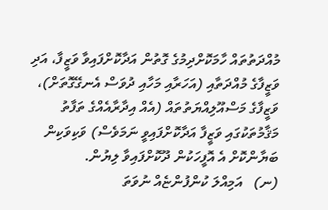މުއްދަތުތައް ހާމަކޮށްދިމުގެ ގޮތުން އަދާކޮށްފައިވާ ވަޒީފާ، އަދި ވަޒީފާގެ މުއްދަތާއި (އަހަރާއި މަހާއި ދުވަސް އެނގޭގޮތަށް)، ވަޒީފާގެ މަސްއޫލިއްޔަތުތައް (އެއް އިދާރާއެއްގެ ތަފާތު މަޤާމުތަކުގައި ވަޒީފާ އަދާކޮށްފައިވީ ނަމަވެސް) ވަކިވަކިން ބަޔާންކޮށް އެ އޮފީހަކުން ދޫކޮށްފައިވާ ލިޔުން.
(ނ)   އަމިއްލަ ކުންފުންޏެއް ނުވަތަ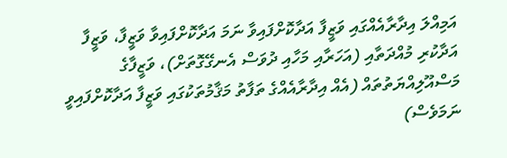އަމިއްލަ އިދާރާއެއްގައި ވަޒީފާ އަދާކޮށްފައިވާ ނަމަ އަދާކޮށްފައިވާ ވަޒީފާ، ވަޒީފާ އަދާކުރި މުއްދަތާއި (އަހަރާއި މަހާއި ދުވަސް އެނގޭގޮތަށް)، ވަޒީފާގެ މަސްއޫލިއްޔަތުތައް (އެއް އިދާރާއެއްގެ ތަފާތު މަޤާމުތަކުގައި ވަޒީފާ އަދާކޮށްފައިވީ ނަމަވެސް)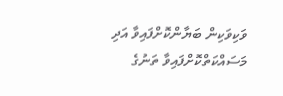ވަކިވަކިން ބަޔާންކޮށްފައިވާ އަދި މަސައްކަތްކޮށްފައިވާ ތަނުގެ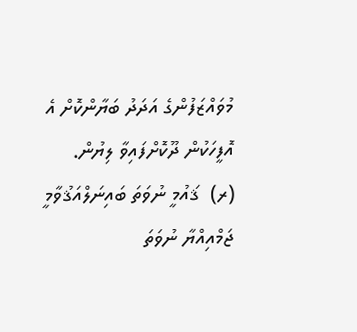މުވައްޒަފުންގެ އަދަދު ބަޔާންކޮށް އެ އޮފީހަކުން ދޫކޮށްފައިވާ ލިޔުން.
(ރ)  ޤައުމީ ނުވަތަ ބައިނަލްއަޤުވާމީ ޖަމްއިއްޔާ ނުވަތަ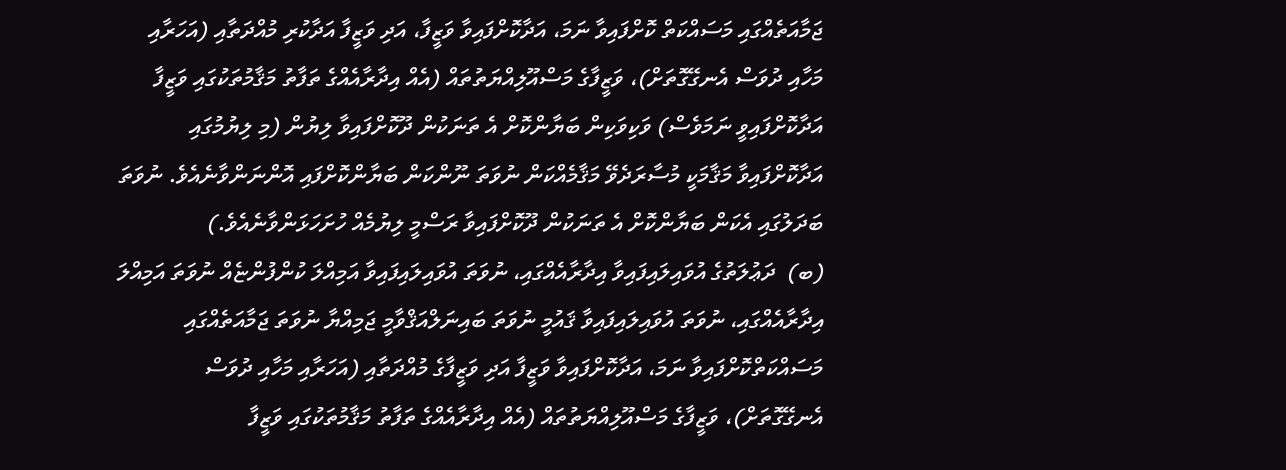ޖަމާއަތެއްގައި މަސައްކަތް ކޮށްފައިވާ ނަމަ، އަދާކޮށްފައިވާ ވަޒީފާ، އަދި ވަޒީފާ އަދާކުރި މުއްދަތާއި (އަހަރާއި މަހާއި ދުވަސް އެނގޭގޮތަށް)، ވަޒީފާގެ މަސްއޫލިއްޔަތުތައް (އެއް އިދާރާއެއްގެ ތަފާތު މަޤާމުތަކުގައި ވަޒީފާ އަދާކޮށްފައިވީ ނަމަވެސް) ވަކިވަކިން ބަޔާންކޮށް އެ ތަނަކުން ދޫކޮށްފައިވާ ލިޔުން (މި ލިޔުމުގައި އަދާކޮށްފައިވާ މަޤާމަކީ މުސާރަދެވޭ މަޤާމެއްކަން ނުވަތަ ނޫންކަން ބަޔާންކޮށްފައި އޮންނަންވާނެއެވެ. ނުވަތަ ބަދަލުގައި އެކަން ބަޔާންކޮށް އެ ތަނަކުން ދޫކޮށްފައިވާ ރަސްމީ ލިޔުމެއް ހުށަހަޅަންވާނެއެވެ.)
(ބ)  ދަޢުލަތުގެ އުވައިލައިފައިވާ އިދާރާއެއްގައި، ނުވަތަ އުވައިލައިފައިވާ އަމިއްލަ ކުންފުންޏެއް ނުވަތަ އަމިއްލަ އިދާރާއެއްގައި، ނުވަތަ އުވައިލައިފައިވާ ޤައުމީ ނުވަތަ ބައިނަލްއަޤްވާމީ ޖަމިއްޔާ ނުވަތަ ޖަމާއަތެއްގައި މަސައްކަތްކޮށްފައިވާ ނަމަ، އަދާކޮށްފައިވާ ވަޒީފާ އަދި ވަޒީފާގެ މުއްދަތާއި (އަހަރާއި މަހާއި ދުވަސް އެނގޭގޮތަށް)، ވަޒީފާގެ މަސްއޫލިއްޔަތުތައް (އެއް އިދާރާއެއްގެ ތަފާތު މަޤާމުތަކުގައި ވަޒީފާ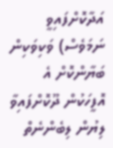އަދާކޮށްފައިވީ ނަމަވެސް) ވަކިވަކިން ބަޔާންކޮށް އެ އޮފީހަކުން ދޫކޮށްފައިވާ ލިޔުން ލިބެންނެތް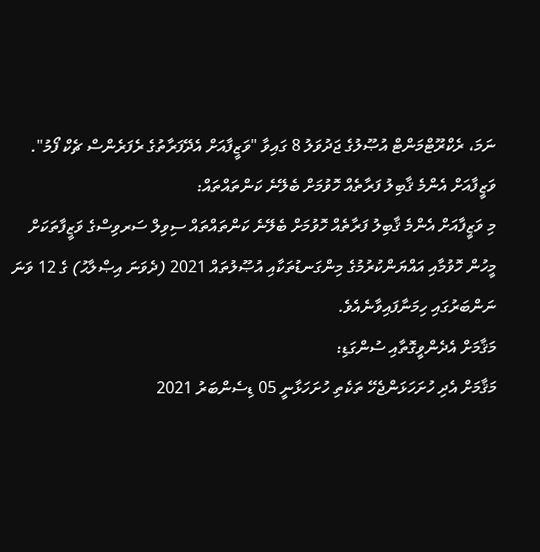ނަމަ، ރެކްރޫޓްމަންޓް އުޞޫލުގެ ޖަދުވަލު 8 ގައިވާ "ވަޒީފާއަށް އެދޭފަރާތުގެ ރެފަރެންސް ޗެކް ފޯމު".
ވަޒީފާއަށް އެންމެ ޤާބިލު ފަރާތެއް ހޮވުމަށް ބެލޭނެ ކަންތައްތައް:
މި ވަޒީފާއަށް އެންމެ ޤާބިލު ފަރާތެއް ހޮވުމަށް ބެލޭނެ ކަންތައްތައް ސިވިލް ސަރވިސްގެ ވަޒީފާތަކަށް މީހުން ހޮވުމާއި އައްޔަންކުރުމުގެ މިންގަނޑުތަކާއި އުޞޫލުތައް 2021 (ދެވަނަ އިޞްލާޙު) ގެ 12 ވަނަ ނަންބަރުގައި ހިމަނާފައިވާނެއެވެ.
މަޤާމަށް އެދެންވީގޮތާއި ސުންގަޑި:
މަޤާމަށް އެދި ހުށަހަޅަންޖެހޭ ތަކެތި ހުށަހަޅާނީ 05 ޑިސެންބަރު 2021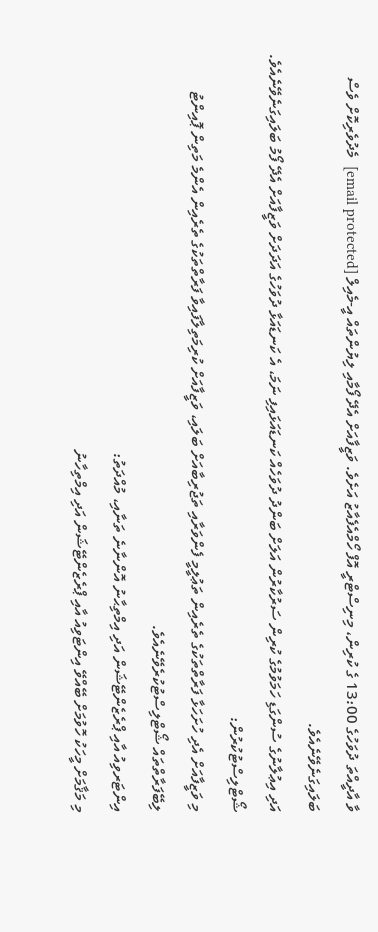ވާ އާދީއްތަ ދުވަހުގެ 13:00 ގެ ކުރިން، މިނިސްޓްރީ އޮފް ހޯމްއެފެއާޒު އަށެވެ. ވަޒީފާއަށް އެދޭ ފޯމާއި ލިޔުންތައް އީ-މެއިލް [email protected]  މެދުވެރިކޮށް ވެސް ބަލައިގަނެވޭނެއެވެ.
އަދި އިޢުލާނުގެ ސުންގަޑި ހަމަވުމުގެ ކުރިން ސަރުކާރުން އަލަށް ބަންދު ދުވަހެއް ކަނޑައަޅައިފި ނަމަ، އެ ކަނޑައަޅާ ދުވަހުގެ އަދަދަށް ވަޒީފާއަށް އެދޭ ފޯމު ބަލައިގަނެވޭނެއެވެ.
ޝޯޓްލިސްޓުކުރުން:
މި ވަޒީފާއަށް އެދި ހުށަހަޅާ ފަރާތްތަކުގެ ތެރެއިން ތަޢުލީމީ ފެންވަރާއި ތަޖުރިބާއަށް ބަލައި، ވަޒީފާއަށް ކުރިމަތިލާފައިވާ ފަރާތްތަކުގެ ތެރެއިން އެންމެ މަތިން ޕޮއިންޓު ލިބޭފަރާތްތައް ޝޯޓްލިސްޓުކުރެވޭނެއެވެ.
އިންޓަރވިއު އާއި ޕްރެޒެންޓޭޝަން އަދި އިމްތިޙާނު އޮންނާނެ ތަނާއި، މުއްދަތު:
މި މަޤާމަށް މީހަކު ހޮވުމަށް ބޭއްވޭ އިންޓަވިއު އާއި ޕްރެޒެންޓޭޝަން އަދި އިމްތިހާނު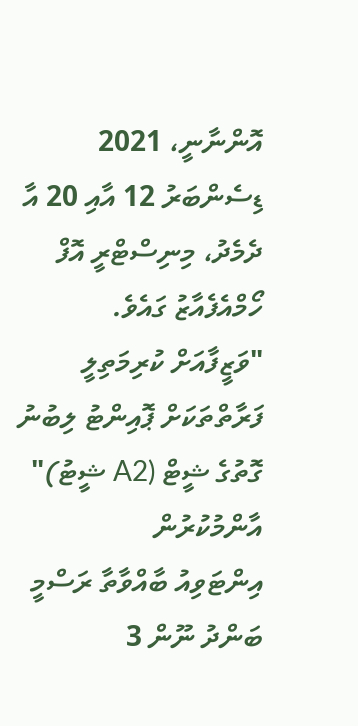އޮންނާނީ، 2021 ޑިސެންބަރު 12 އާއި 20 އާ ދެމެދު، މިނިސްޓްރީ އޮފް ހޯމްއެފެއާޒު ގައެވެ.
"ވަޒީފާއަށް ކުރިމަތިލީ ފަރާތްތަކަށް ޕޮއިންޓު ލިބުނު ގޮތުގެ ޝީޓް (A2 ޝީޓު)" އާންމުކުރުން
އިންޓަވިއު ބާއްވާތާ ރަސްމީ ބަންދު ނޫން 3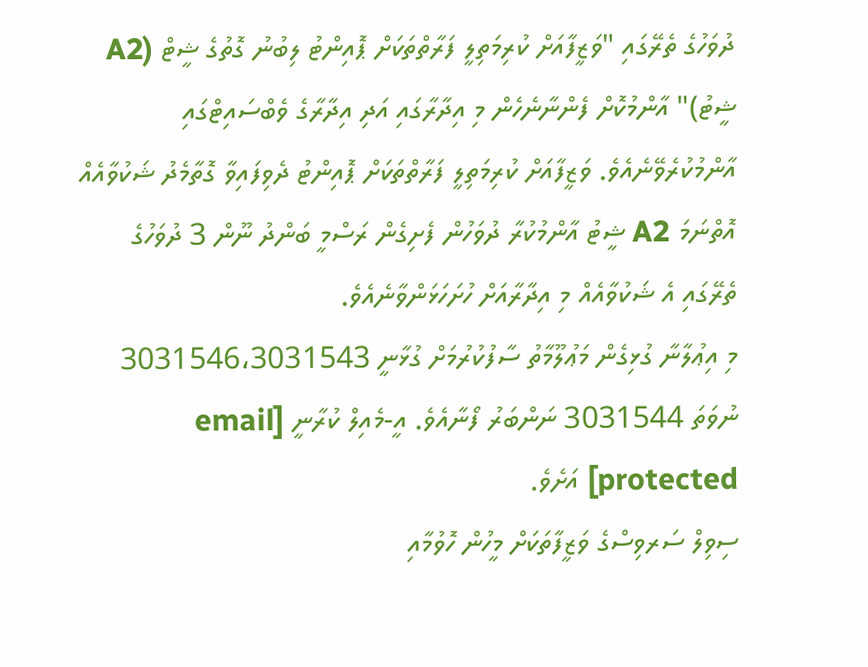ދުވަހުގެ ތެރޭގައި "ވަޒީފާއަށް ކުރިމަތިލީ ފަރާތްތަކަށް ޕޮއިންޓު ލިބުނު ގޮތުގެ ޝީޓް (A2 ޝީޓު)" އާންމުކޮށް ފެންނާނެހެން މި އިދާރާގައި އަދި އިދާރާގެ ވެބްސައިޓްގައި އާންމުކުރެވޭނެއެވެ. ވަޒީފާއަށް ކުރިމަތިލީ ފަރާތްތަކަށް ޕޮއިންޓު ދެވިފައިވާ ގޮތާމެދު ޝަކުވާއެއް އޮތްނަމަ A2 ޝީޓު އާންމުކުރާ ދުވަހުން ފެށިގެން ރަސްމީ ބަންދު ނޫން 3 ދުވަހުގެ ތެރޭގައި އެ ޝަކުވާއެއް މި އިދާރާއަށް ހުށަހަޅަންވާނެއެވެ.
މި އިޢުލާނާ ގުޅިގެން މަޢުލޫމާތު ސާފުކުރުމަށް ގުޅާނީ 3031546،3031543 ނުވަތަ 3031544 ނަންބަރު ފޯނާއެވެ. އީ-މެއިލް ކުރާނީ [email protected] އަށެވެ.
ސިވިލް ސަރވިސްގެ ވަޒީފާތަކަށް މީހުން ހޮވުމާއި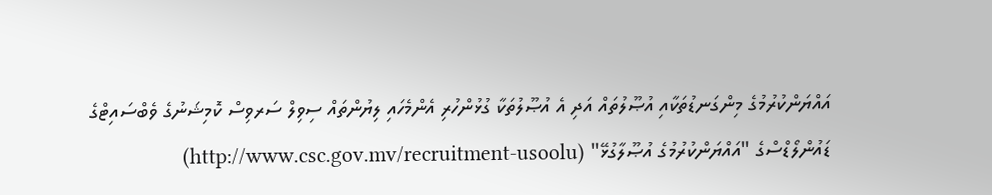އައްޔަންކުރުމުގެ މިންގަނޑުތަކާއި އުޞޫލުތައް އަދި އެ އުޞޫލުތަކާ ގުޅުންހުރި އެންމެހައި ލިޔުންތައް ސިވިލް ސަރވިސް ކޮމިޝަނުގެ ވެބްސައިޓްގެ ޑައުންލޯޑްސްގެ "އައްޔަންކުރުމުގެ އުޞޫލާގުޅޭ" (http://www.csc.gov.mv/recruitment-usoolu)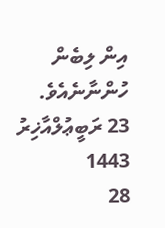އިން ލިބެން ހުންނާނެއެވެ.
23 ރަބީޢުލްއާޚިރު 1443
28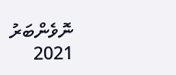ނޮވެންބަރު 2021